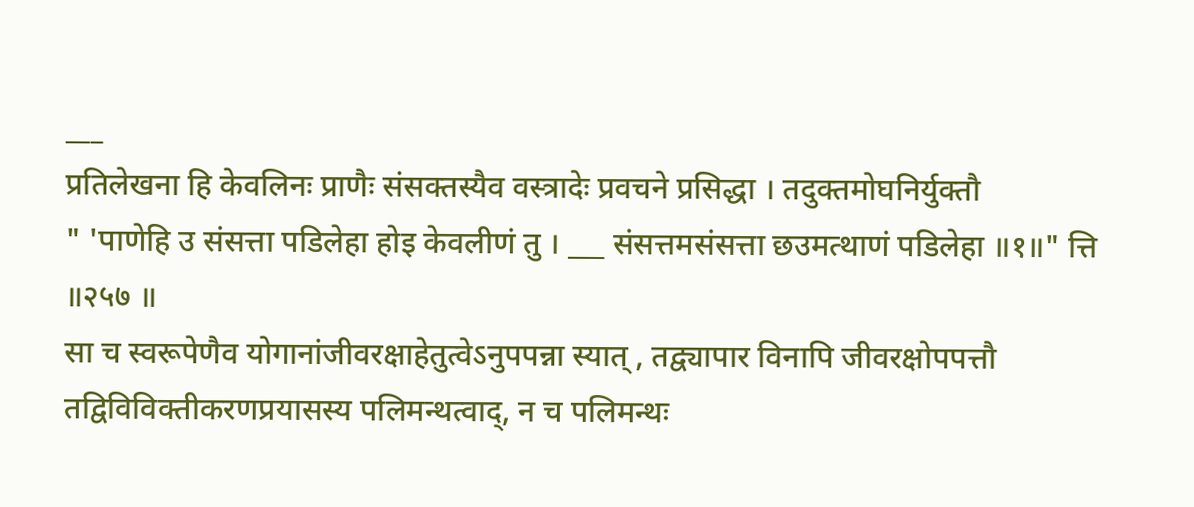___
प्रतिलेखना हि केवलिनः प्राणैः संसक्तस्यैव वस्त्रादेः प्रवचने प्रसिद्धा । तदुक्तमोघनिर्युक्तौ
" 'पाणेहि उ संसत्ता पडिलेहा होइ केवलीणं तु । ___ संसत्तमसंसत्ता छउमत्थाणं पडिलेहा ॥१॥" त्ति ॥२५७ ॥
सा च स्वरूपेणैव योगानांजीवरक्षाहेतुत्वेऽनुपपन्ना स्यात् , तद्व्यापार विनापि जीवरक्षोपपत्तौ तद्विविविक्तीकरणप्रयासस्य पलिमन्थत्वाद्, न च पलिमन्थः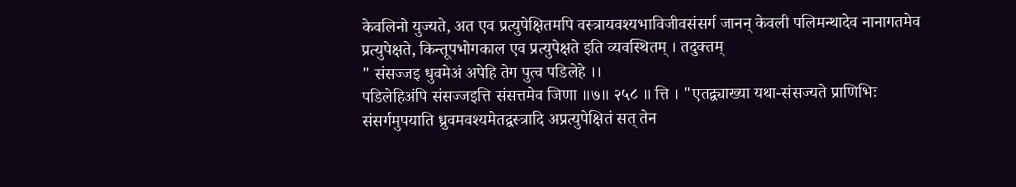केवलिनो युज्यते, अत एव प्रत्युपेक्षितमपि वस्त्रायवश्यभाविजीवसंसर्ग जानन् केवली पलिमन्थादेव नानागतमेव प्रत्युपेक्षते, किन्तूपभोगकाल एव प्रत्युपेक्षते इति व्यवस्थितम् । तदुक्तम्
" संसज्जइ धुवमेअं अपेहि तेग पुत्व पडिलेहे ।।
पडिलेहिअंपि संसज्जइत्ति संसत्तमेव जिणा ॥७॥ २५८ ॥ त्ति । "एतद्व्याख्या यथा-संसज्यते प्राणिभिः संसर्गमुपयाति ध्रुवमवश्यमेतद्वस्त्रादि अप्रत्युपेक्षितं सत् तेन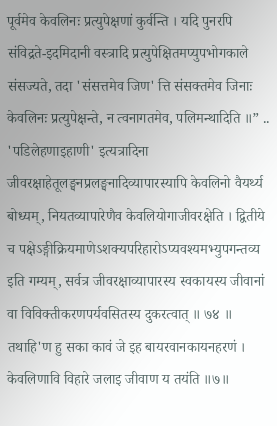पूर्वमेव केवलिनः प्रत्युपेक्षणां कुर्वन्ति । यदि पुनरपि संविद्रते-इदमिदानी वस्त्रादि प्रत्युपेक्षितमप्युपभोगकाले संसज्यते, तदा 'संसत्तमेव जिण' त्ति संसक्तमेव जिनाः केवलिनः प्रत्युपेक्षन्ते, न त्वनागतमेव, पलिमन्थादिति ॥” .. 'पडिलेहणाइहाणी' इत्यत्रादिना जीवरक्षाहेतूलङ्घनप्रलङ्घनादिव्यापारस्यापि केवलिनो वैयर्थ्य बोध्यम्, नियतव्यापारेणैव केवलियोगाजीवरक्षेति । द्वितीये च पक्षेऽङ्गीक्रियमाणेऽशक्यपरिहारोऽप्यवश्यमभ्युपगन्तव्य इति गम्यम्, सर्वत्र जीवरक्षाव्यापारस्य स्वकायस्य जीवानां वा विविक्तीकरणपर्यवसितस्य दुकरत्वात् ॥ ७४ ॥ तथाहि'ण हु सका कावं जे इह बायरवानकायनहरणं । केवलिणावि विहारे जलाइ जीवाण य तयंति ॥७॥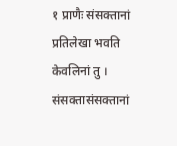१ प्राणैः संसक्तानां प्रतिलेखा भवति केवलिनां तु ।
संसक्तासंसक्तानां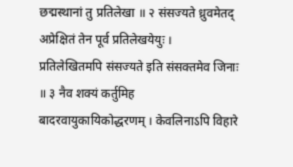छद्मस्थानां तु प्रतिलेखा ॥ २ संसज्यते ध्रुवमेतद् अप्रेक्षितं तेन पूर्व प्रतिलेखयेयुः ।
प्रतिलेखितमपि संसज्यते इति संसक्तमेव जिनाः ॥ ३ नैव शक्यं कर्तुमिह बादरवायुकायिकोद्धरणम् । केवलिनाऽपि विहारे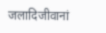जलादिजीवानां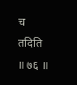च तदिति ॥ ७६ ॥